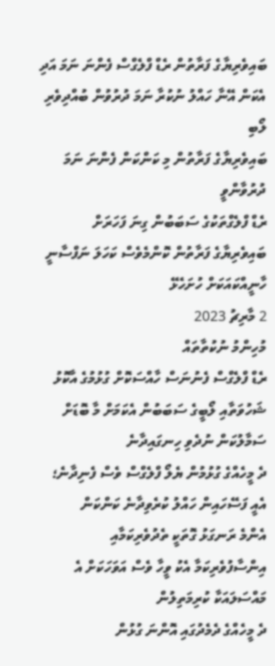ބައިވެރިޔާގެ ފަރާތުން ރެޑް ފްލެގްސް ފެންނަ ނަމަ އަދި އެކަން އޭނާ ހައްލު ނުކުރާ ނަމަ ދުރުވުން ބުއްދިވެރި
ލޯބި
ބައިވެރިޔާގެ ފަރާތުން މި ކަންކަން ފެންނަ ނަމަ ދުރުވާންވީ
ރެޑް ފްލެގްތަކުގެ ސަބަބުން ގިނަ ފަހަރަށް ބައިވެރިޔާގެ ފަރާތުން ކޮންމެވެސް ކަހަލަ ނަފްސާނީ ހާނީއްކައަކަށް ހުށަހެޅޭ
2 މާރިޗު 2023
މުހިންމު ނުކުތާތައް
ރެޑް ފްލެގްސް ފެނުނަސް ހާއްސަކޮށް ގުޅުމުގެ އާކޮޅު ޝަހުވަތާއި ލޯބީގެ ސަބަބުން އެކަމަށް މާ ބޮޑަށް ސަމާލުކަން ނުދެވި ހިނގައިދާނެ
ދެ މީހެއްގެ ގުޅުމުން ޔެލޯ ފްލެގްސް ވެސް ފެނިދާނެ؛ އެއީ ފަސޭހައިން ހައްލު ކުރެވިދާނެ ކަންކަން
އެންމެ ރަނގަޅު ގޮތަކީ ތެދުވެރިކަމާއި އިންސާފުވެރިކަމާ އެކު ވީހާ ވެސް އަވަހަކަށް އެ މައްސަލައަކާ ކުރިމަތިލުން
ދެ މީހެއްގެ ދެމެދުގައި އޮންނަ ގުޅުން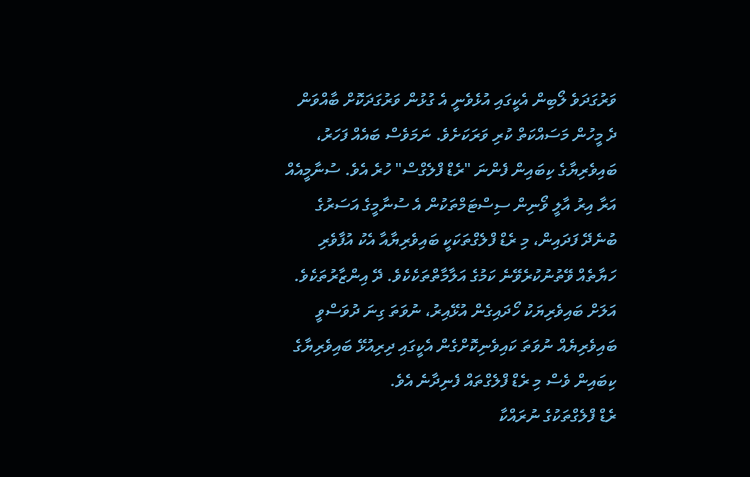ވަރުގަދަވެ ލޯބިން އެކީގައި އުޅެވެނީ އެ ގުޅުން ވަރުގަދަކޮށް ބާއްވަން ދެ މީހުން މަސައްކަތް ކުރި ވަރަކަށެވެ. ނަމަވެސް ބައެއް ފަހަރު، ބައިވެރިޔާގެ ކިބައިން ފެންނަ "ރެޑް ފްލެގްސް" ހުރެ އެވެ. ސުނާމީއެއް އަރާ އިރު އާލީ ވޯނިން ސިސްޓަމްތަކުން އެ ސުނާމީގެ އަސަރުގެ ބުނެދޭ ފަދައިން، މި ރެޑް ފްލެގްތަކަކީ ބައިވެރިޔާއާ އެކު އުފާވެރި ހަޔާތެއް ވޭތުނުކުރެވޭނެ ކަމުގެ އަލާމާތްތަކެކެވެ. ދޭ އިންޒާރުތަކެވެ.
އަލަށް ބައިވެރިޔަކު ހޯދައިގެން އުޅޭއިރު، ނުވަތަ ގިނަ ދުވަސްވީ ބައިވެރިޔެއް ނުވަތަ ކައިވެނިކޮށްގެން އެކީގައި ދިރިއުޅޭ ބައިވެރިޔާގެ ކިބައިން ވެސް މި ރެޑް ފްލެގްތައް ފެނިދާނެ އެވެ.
ރެޑް ފްލެގްތަކުގެ ނުރައްކާ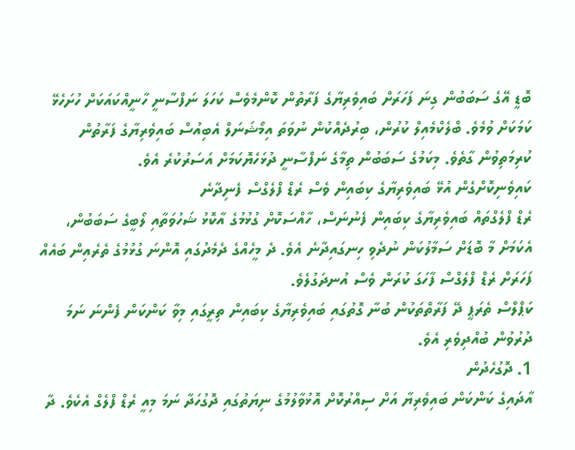ބޮޑީ އޭގެ ސަބަބުން ގިނަ ފަހަރަށް ބައިވެރިޔާގެ ފަރާތުން ކޮންމެވެސް ކަހަލަ ނަފްސާނީ ހާނީއްކައަކަށް ހުށަހެޅޭ ކަމަކަށް ވުމެވެ. ބްލެކްމެއިލް ކުރުން، ބިރުދެއްކުން ނުވަތަ އިމޯޝަނަލް އެބިއުސް ބައިވެރިޔާގެ ފަރާތުން ކުރިމަތިވުން ގާތެވެ. މިކަމުގެ ސަބަބުން ތިމާގެ ނަފްސާނީ ދުޅަހެޔޮކަމަށް އަސަރުކުރެ އެވެ.
ކައިވެނިކޮށްގެން އުޅޭ ބައިވެރިޔާގެ ކިބައިން ވެސް ރެޑް ފްލެގްސް ފެނިދާނެ
ރެޑް ފްލެގްތައް ބައިވެރިޔާގެ ކިބައިން ފެނުނަސް، ހާއްސަކޮށް ގުޅުމުގެ އާކޮޅު ޝަހުވަތާއި ލޯބީގެ ސަބަބުން، އެކަމަށް މާ ބޮޑަށް ސަމާލުކަން ނުދެވި ހިނގައިދާނެ އެވެ. ދެ މީހެއްގެ ދެމެދުގައި އޮންނަ ގުޅުމުގެ ތެރެއިން ބައެއް ފަހަރަށް ރެޑް ފްލެގްސް ފާހަގަ ކުރަން ވެސް އުނދަގުލެވެ.
ކަޕްލްސް ތެރަޕީ ދޭ ފަރާތްތަކުން ބުނާ ގޮތުގައި ބައިވެރިޔާގެ ކިބައިން ތިރީގައި މިވާ ކަންކަން ފެންނަ ނަމަ ދުރުވުން ބުއްދިވެރި އެވެ.
1. ދޮގުހެދުން
އާދައިގެ ކަންކަން ބައިވެރިޔާ އަށް ސިއްރުކޮށް އޮޅުވާލުމުގެ ނިޔަތުގައި ދޮގުހަދާ ނަމަ މިއީ ރެޑް ފްލެގް އެކެވެ. ދާ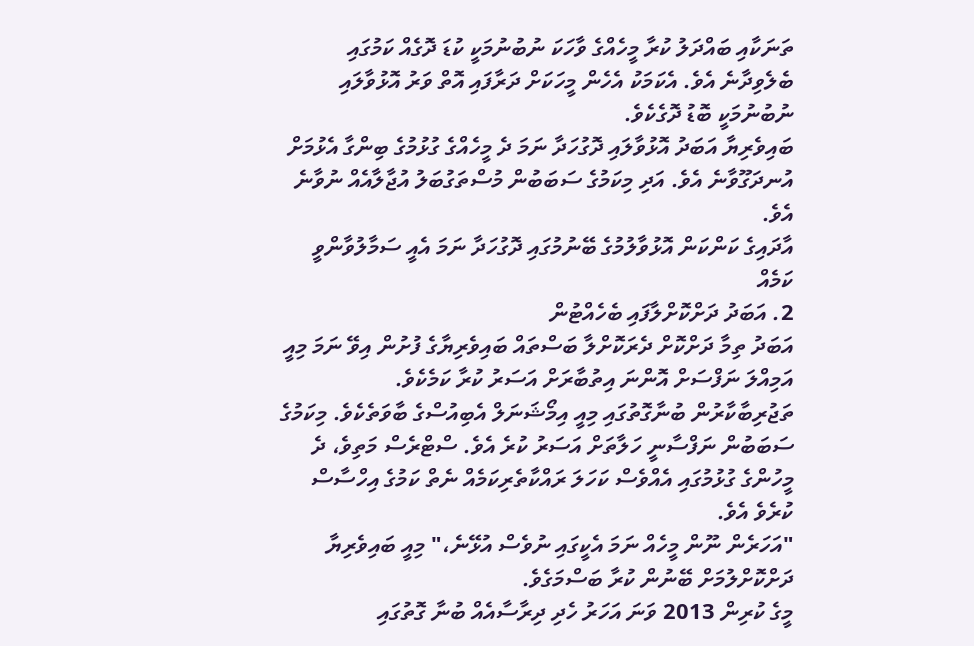ތަނަކާއި ބައްދަލު ކުރާ މީހެއްގެ ވާހަކަ ނުބުނުމަކީ ކުޑަ ދޮގެއް ކަމުގައި ބެލެވިދާނެ އެވެ. އެކަމަކު އެހެން މީހަކަށް ދަރާފައި އޮތް ވަރު އޮޅުވާލައި ނުބުނުމަކީ ބޮޑު ދޮގެކެވެ.
ބައިވެރިޔާ އަބަދު އޮޅުވާލައި ދޮގުހަދާ ނަމަ ދެ މީހެއްގެ ގުޅުމުގެ ބިންގާ އެޅުމަށް އުނދަގޫވާނެ އެވެ. އަދި މިކަމުގެ ސަބަބުން މުސްތަގުބަލު އުޖާލާއެއް ނުވާނެ އެވެ.
އާދައިގެ ކަންކަން އޮޅުވާލުމުގެ ބޭނުމުގައި ދޮގުހަދާ ނަމަ އެއީ ސަމާލުވާންވީ ކަމެއް
2. އަބަދު ދަށްކޮށްލާފައި ބެހެއްޓުން
އަބަދު ތިމާ ދަށްކޮށް ދެރަކޮށްލާ ބަސްތައް ބައިވެރިޔާގެ ފުށުން އިވޭ ނަމަ މިއީ އަމިއްލަ ނަފްސަށް އޮންނަ އިތުބާރަށް އަސަރު ކުރާ ކަމެކެވެ.
ތަޖުރިބާކާރުން ބުނާގޮތުގައި މިއީ އިމޯޝަނަލް އެބިއުސްގެ ބާވަތެކެވެ. މިކަމުގެ ސަބަބުން ނަފްސާނީ ހަލާތަށް އަސަރު ކުރެ އެވެ. ސްޓްރެސް މަތިވެ، ދެ މީހުންގެ ގުޅުމުގައި އެއްވެސް ކަހަލަ ރައްކާތެރިކަމެއް ނެތް ކަމުގެ އިހްސާސް ކުރެވެ އެވެ.
"އަހަރެން ނޫން މީހެއް ނަމަ އެކީގައި ނުވެސް އުޅޭނެ،" މިއީ ބައިވެރިޔާ ދަށްކޮށްލުމަށް ބޭނުން ކުރާ ބަސްމަގެވެ.
މީގެ ކުރިން 2013 ވަނަ އަހަރު ހެދި ދިރާސާއެއް ބުނާ ގޮތުގައި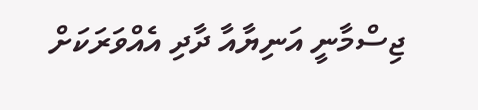ޖިސްމާނީ އަނިޔާއާ ދާދި އެއްވަރަކަށް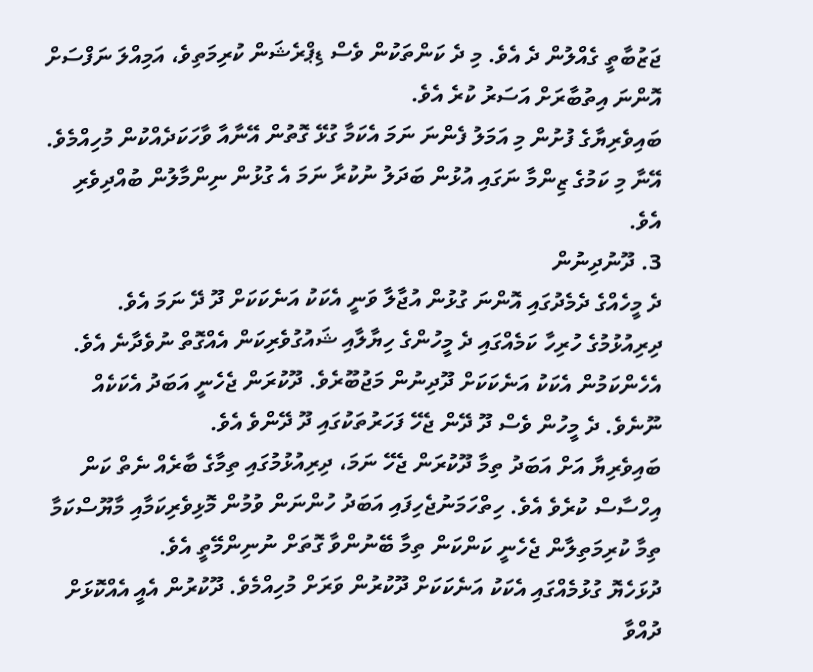ޖަޒުބާތީ ގެއްލުން ދެ އެވެ. މި ދެ ކަންތަކުން ވެސް ޑިޕްރެޝަން ކުރިމަތިވެ، އަމިއްލަ ނަފްސަށް އޮންނަ އިތުބާރަށް އަސަރު ކުރެ އެވެ.
ބައިވެރިޔާގެ ފުށުން މި އަމަލު ފެންނަ ނަމަ އެކަމާ ގުޅޭ ގޮތުން އޭނާއާ ވާހަކަދެއްކުން މުހިއްމެވެ. އޭނާ މި ކަމުގެ ޒިންމާ ނަގައި އުޅުން ބަދަލު ނުކުރާ ނަމަ އެ ގުޅުން ނިންމާލުން ބުއްދިވެރި އެވެ.
3. ދޫނުދިނުން
ދެ މީހެއްގެ ދެމެދުގައި އޮންނަ ގުޅުން އުޖާލާ ވަނީ އެކަކު އަނެކަކަށް ދޫ ދޭ ނަމަ އެވެ. ދިރިއުޅުމުގެ ހުރިހާ ކަމެއްގައި ދެ މީހުންގެ ހިޔާލާއި ޝައުގުވެރިކަން އެއްގޮތް ނުވެދާނެ އެވެ. އެހެންކަމުން އެކަކު އަނެކަކަށް ދޫދިނުން މަޖުބޫރެވެ. ދޫކުރަން ޖެހެނީ އަބަދު އެކަކެއް ނޫނެވެ. ދެ މީހުން ވެސް ދޫ ދޭން ޖެހޭ ފަހަރުތަކުގައި ދޫ ދޭންވެ އެވެ.
ބައިވެރިޔާ އަށް އަބަދު ތިމާ ދޫކުރަން ޖެހޭ ނަމަ، ދިރިއުޅުމުގައި ތިމާގެ ބާރެއް ނެތް ކަން އިހްސާސް ކުރެވެ އެވެ. ހިތްހަމަނުޖެހިފައި އަބަދު ހުންނަން ވުމުން މޮޅިވެރިކަމާއި މާޔޫސްކަމާ ތިމާ ކުރިމަތިލާން ޖެހެނީ ކަންކަން ތިމާ ބޭނުންވާ ގޮތަށް ނުނިންމޭތީ އެވެ.
ދުޅަހެޔޮ ގުޅުމެއްގައި އެކަކު އަނެކަކަށް ދޫކުރުން ވަރަށް މުހިއްމެވެ. ދޫކުރުން އެއީ އެއްކޮޅަށް ދުއްވާ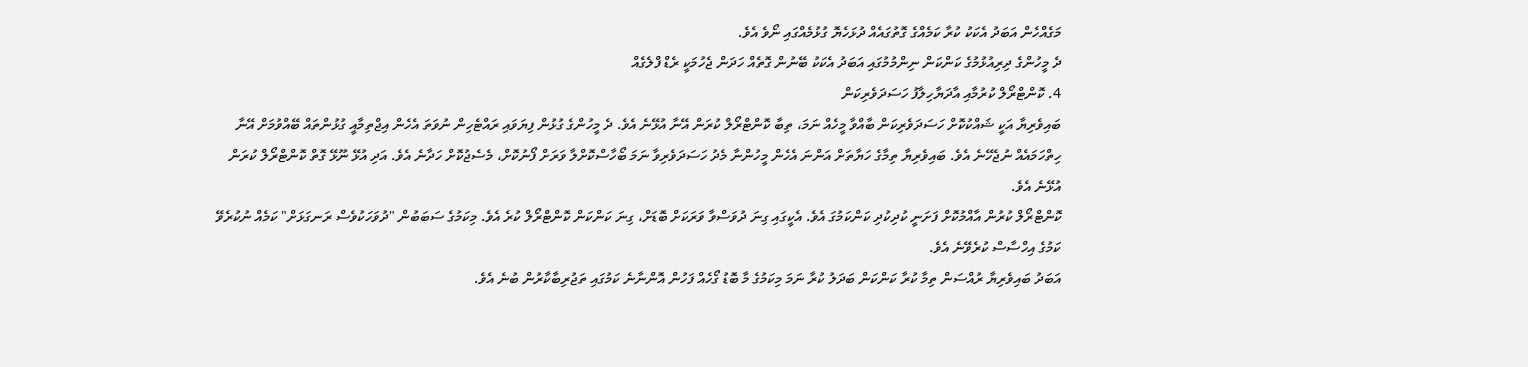މަގެއްހެން އަބަދު އެކަކު ކުރާ ކަމެއްގެ ގޮތުގައެއް ދުޅަހެޔޮ ގުޅުމެއްގައި ނޯވެ އެވެ.
ދެ މީހުންގެ ދިރިއުޅުމުގެ ކަންކަން ނިންމުމުގައި އަބަދު އެކަކު ބޭނުން ގޮތެއް ހަދަން ޖެހުމަކީ ރެޑް ފްލެގެއް
4. ކޮންޓްރޯލް ކުރުމާއި އާދަޔާހިލާފު ހަސަދަވެރިކަން
ބައިވެރިޔާ އަކީ ޝައްކުކޮށް ހަސަދަވެރިކަން ބާއްވާ މީހެއް ނަމަ، ތިބާ ކޮންޓްރޯލް ކުރަން އޭނާ އުޅޭނެ އެވެ. ދެ މީހުންގެ ގުޅުން ފިޔަވައި ރައްޓެހިން ނުވަތަ އެހެން އިޖްތިމާއީ ގުޅުންތައް ބޭއްވުމަށް އޭނާ ހިތްހަމައެއް ނުޖެހޭނެ އެވެ. ބައިވެރިޔާ ތިމާގެ ހަޔާތަށް އަންނަ އެހެން މީހުންނާ މެދު ހަސަދަވެރިވާ ނަމަ ބޯހާސްކޮށްލާ ވަރަށް ފޯނުކޮށް، މެސެޖުކޮށް ހަދާނެ އެވެ. އަދި އުޅޭ ނޫޅޭ ގޮތް ކޮންޓްރޯލް ކުރަން އުޅޭނެ އެވެ.
ކޮންޓްރޯލް ކުރުން އާއްމުކޮށް ފަށަނީ ކުދިކުދި ކަންކަމުގަ އެވެ. އެކީގައި ގިނަ ދުވަސްވާ ވަރަކަށް ބޮޑަށް، ގިނަ ކަންކަން ކޮންޓްރޯލް ކުރެ އެވެ. މިކަމުގެ ސަބަބުން "ދުވަހަކުވެސް ރަނގަޅަށް" ކަމެއް ނުކުރެވޭ ކަމުގެ އިހްސާސް ކުރެވޭނެ އެވެ.
އަބަދު ބައިވެރިޔާ ރުއްސަން ތިމާ ކުރާ ކަންކަން ބަދަލު ކުރާ ނަމަ މިކަމުގެ މާ ބޮޑު ގޯހެއް ފަހުން އޮންނާނެ ކަމުގައި ތަޖުރިބާކާރުން ބުނެ އެވެ.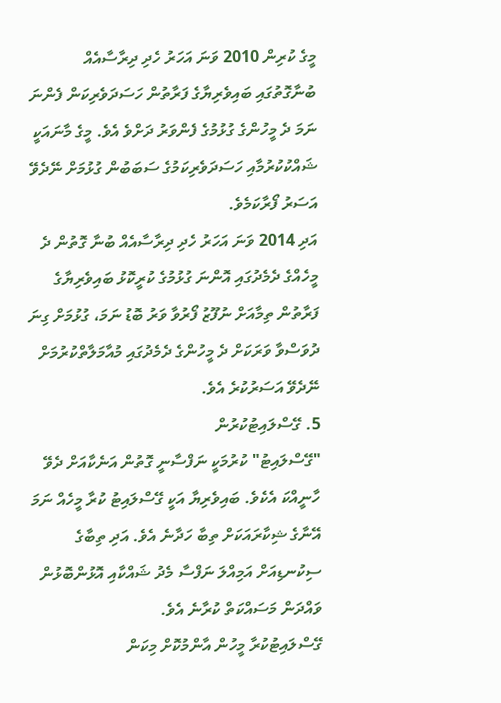މީގެ ކުރިން 2010 ވަނަ އަހަރު ހެދި ދިރާސާއެއް ބުނާގޮތުގައި ބައިވެރިޔާގެ ފަރާތުން ހަސަދަވެރިކަން ފެންނަ ނަމަ ދެ މީހުންގެ ގުޅުމުގެ ފެންވަރު ދަށްވެ އެވެ. މީގެ މާނައަކީ ޝައްކުކުރުމާއި ހަސަދަވެރިކަމުގެ ސަބަބުން ގުޅުމަށް ނޭދެވޭ އަސަރު ފޯރާކަމެވެ.
އަދި 2014 ވަނަ އަހަރު ހެދި ދިރާސާއެއް ބުނާ ގޮތުން ދެ މީހެއްގެ ދެމެދުގައި އޮންނަ ގުޅުމުގެ ކުރީކޮޅު ބައިވެރިޔާގެ ފަރާތުން ތިމާއަށް ނުފޫޒު ފޯރުވާ ވަރު ބޮޑު ނަމަ، ގުޅުމަށް ގިނަ ދުވަސްވާ ވަރަކަށް ދެ މީހުންގެ ދެމެދުގައި މުއާމަލާތްކުރުމަށް ނޭދެވޭ އަސަރުކުރެ އެވެ.
5. ގޭސްލައިޓުކުރުން
"ގޭސްލައިޓު" ކުރުމަކީ ނަފްސާނީ ގޮތުން އަނެކާއަށް ދެވޭ ހާނީއްކަ އެކެވެ. ބައިވެރިޔާ އަކީ ގޭސްލައިޓު ކުރާ މީހެއް ނަމަ އޭނާގެ ޝިކާރައަކަށް ތިބާ ހަދާނެ އެވެ. އަދި ތިބާގެ ސިކުނޑިއަށް އަމިއްލަ ނަފްސާ މެދު ޝައްކާއި އޮޅުންބޮޅުން ވައްދަން މަސައްކަތް ކުރާނެ އެވެ.
ގޭސްލައިޓުކުރާ މީހުން އާންމުކޮށް މިކަން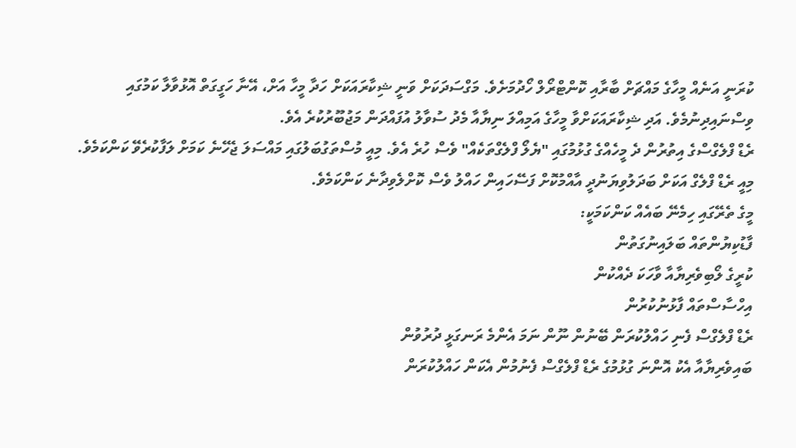ކުރަނީ އަނެއް މީހާގެ މައްޗަށް ބާރާއި ކޮންޓްރޯލް ހޯދުމަށެވެ. މަގްސަދަކަށް ވަނީ ޝިކާރައަކަށް ހަދާ މީހާ އަށް، އޭނާ ހަގީގަތް އޮޅުވާލާ ކަމުގައި ވިސްނައިދިނުމެވެ. އަދި ޝިކާރައަކަށްވާ މީހާގެ އަމިއްލަ ނިޔާއާ މެދު ސުވާލު އުފައްދަން މަޖުބޫރުކުރެ އެވެ.
ރެޑް ފްލެގްސްގެ އިތުރުން ދެ މީހެއްގެ ގުޅުމުގައި "ޔެލޯ ފްލެގްތަކެއް" ވެސް ހުރެ އެވެ. މިއީ މުސްތަގުބަލުގައި މައްސަލަ ޖެހޭނެ ކަމަށް ލަފާކުރެވޭ ކަންކަމެވެ. މިއީ ރެޑް ފްލެގް އަކަށް ބަދަލުވިޔަނުދީ އާއްމުކޮށް ފަސޭހައިން ހައްލު ވެސް ކޮށްލެވިދާނެ ކަންކަމެވެ.
މީގެ ތެރޭގައި ހިމެނޭ ބައެއް ކަންކަމަކީ:
ފާޑުކިޔުންތައް ބަލައިނުގަތުން
ކުރީގެ ލޯބިވެރިޔާއާ ވާހަކަ ދެއްކުން
އިހްސާސްތައް ފާޅުނުކުރުން
ރެޑް ފްލެގްސް ފެނި ހައްލުކުރަން ބޭނުން ނޫން ނަމަ އެންމެ ރަނގަޅީ ދުރުވުން
ބައިވެރިޔާއާ އެކު އޮންނަ ގުޅުމުގެ ރެޑް ފްލެގްސް ފެނުމުން އެކަން ހައްލުކުރަން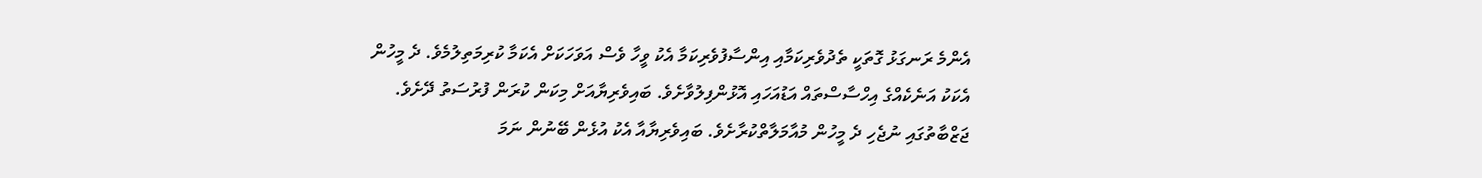އެންމެ ރަނގަޅު ގޮތަކީ ތެދުވެރިކަމާއި އިންސާފުވެރިކަމާ އެކު ވީހާ ވެސް އަވަހަކަށް އެކަމާ ކުރިމަތިލުމެވެ. ދެ މީހުން އެކަކު އަނެކެއްގެ އިހްސާސްތައް އަޑުއަހައި އޮޅުންފިލުވާށެވެ. ބައިވެރިޔާއަށް މިކަން ކުރަން ފުރުސަތު ދޭށެވެ. ޖަޒްބާތުގައި ނުޖެހި ދެ މީހުން މުއާމަލާތްކުރާށެވެ. ބައިވެރިޔާއާ އެކު އުޅެން ބޭނުން ނަމަ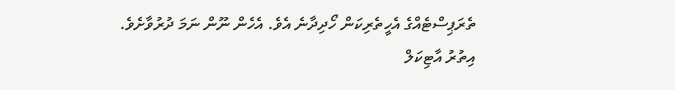ތެރަޕިސްޓެއްގެ އެހީތެރިކަން ހޯދިދާނެ އެވެ. އެހެން ނޫން ނަމަ ދުރުވާށެވެ.
އިތުރު އާޓިކަލް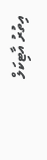އިތުރު އާޓިކަލް